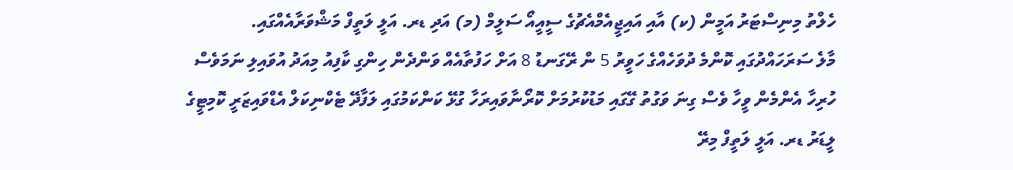ހެލްތު މިނިސްޓަރު އަމީން (ކ) އާއި އައިޖީއެމްއެޗުގެ ސީއީއޯ ސަލީމް (މ) އަދި ޑރ. އަލީ ލަތީފް މަޝްވަރާއެއްގައި.
މާލެ ސަރަހައްދުގައި ކޮންމެ ދުވަހެއްގެ ހަވީރު 5 ން ރޭގަނޑު 8 އަށް ހަފުތާއެއް ވަންދެން ހިންގި ކާފިއު މިއަދު އުވައިލި ނަމަވެސް ހުރިހާ އެންމެން ވީހާ ވެސް ގިނަ ވަގުތު ގޭގައި މަޑުކުރުމަށް ކޮރޯނާވައިރަހާ ގުޅޭ ކަންކަމުގައި ލަފާދޭ ޓެކްނިކަލް އެޑްވައިޒަރީ ކޮމިޓީގެ ލީޑަރު ޑރ. އަލީ ލަތީފް މިރޭ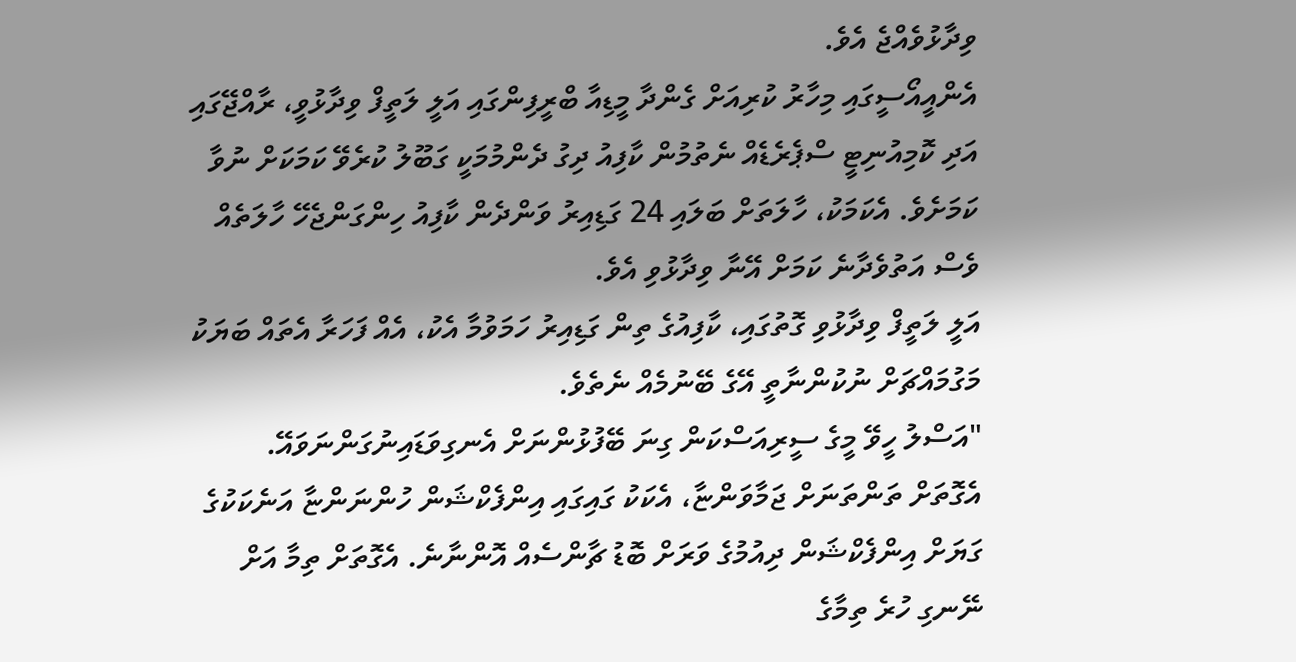ވިދާޅުވެއްޖެ އެވެ.
އެންއީއޯސީގައި މިހާރު ކުރިއަށް ގެންދާ މީޑިއާ ބްރީފިންގައި އަލީ ލަތީފް ވިދާޅުވީ، ރާއްޖޭގައި އަދި ކޮމިއުނިޓީ ސްޕެރެޑެއް ނެތުމުން ކާފިއު ދިގު ދެންމުމަކީ ގަބޫލު ކުރެވޭ ކަމަކަށް ނުވާ ކަމަށެވެ. އެކަމަކު، ހާލަތަށް ބަލައި 24 ގަޑިއިރު ވަންދެން ކާފިއު ހިންގަންޖެހޭ ހާލަތެއް ވެސް އަތުވެދާނެ ކަމަށް އޭނާ ވިދާޅުވި އެވެ.
އަލީ ލަތީފް ވިދާޅުވި ގޮތުގައި، ކާފިއުގެ ތިން ގަޑިއިރު ހަމަވުމާ އެކު، އެއް ފަހަރާ އެތައް ބަޔަކު މަގުމައްޗަށް ނުކުންނާތީ އޭގެ ބޭނުމެއް ނެތެވެ.
"އަސްލު ހީވޭ މީގެ ސީރިއަސްކަން ގިނަ ބޭފުޅުންނަށް އެނގިވަޑައިނުގަންނަވައޭ. އެގޮތަށް ތަންތަނަށް ޖަމާވަންޏާ، އެކަކު ގައިގައި އިންފެކްޝަން ހުންނަންޏާ އަނެކަކުގެ ގަޔަށް އިންފެކްޝަން ދިއުމުގެ ވަރަށް ބޮޑު ޗާންސެއް އޮންނާނެ. އެގޮތަށް ތިމާ އަށް ނޭނގި ހުރެ ތިމާގެ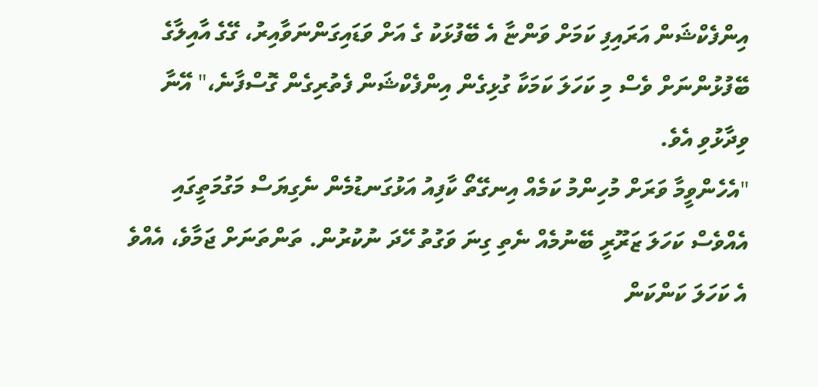އިންފެކްޝަން އަރައިފި ކަމަށް ވަންޏާ އެ ބޭފުޅަކު ގެ އަށް ވަޑައިގަންނަވާއިރު، ގޭގެ އާއިލާގެ ބޭފުޅުންނަށް ވެސް މި ކަހަލަ ކަމަކާ ގުޅިގެން އިންފެކްޝަން ފެތުރިގެން ގޮސްފާނެ،" އޭނާ ވިދާޅުވި އެވެ.
"އެހެންވީމާ ވަރަށް މުހިންމު ކަމެއް އިނގޭތޯ ކާފިއު އަޅުގަނޑުމެން ނެގިޔަސް މަގުމަތީގައި އެއްވެސް ކަހަލަ ޒަރޫރީ ބޭނުމެއް ނެތި ގިނަ ވަގުތު ހޭދަ ނުކުރުން. ތަންތަނަށް ޖަމާވެ، އެއްވެ އެ ކަހަލަ ކަންކަން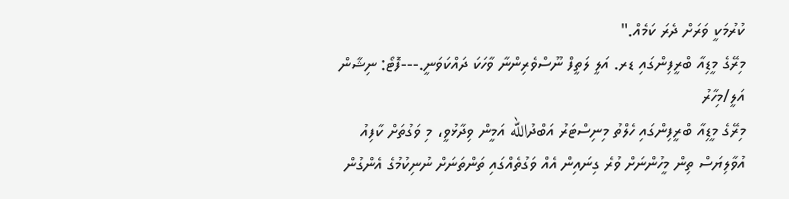ކުރުމަކީ ވަރަށް ދެރަ ކަމެއް."
މިރޭގެ މީޑިއާ ބްރީފިންގައި ޑރ. އަލީ ލަތީފް ނޫސްވެރިންނާ ވާހަކަ ދައްކަވަނީ.---ފޮޓޯ: ނިޝާން އަލީ/މިހާރު
މިރޭގެ މީޑިއާ ބްރީފިންގައި ހެލްތު މިނިސްޓަރު އަބްދުالله އަމީން ވިދާޅުވީ، މި ވަގުތަށް ކާފިއު އުވާލިޔަސް ތިން މީހުންނަށް ވުރެ ގިނައިން އެއް ވަގުތެއްގައި ތަންތަނަށް ނުނިކުމުގެ އެންގުން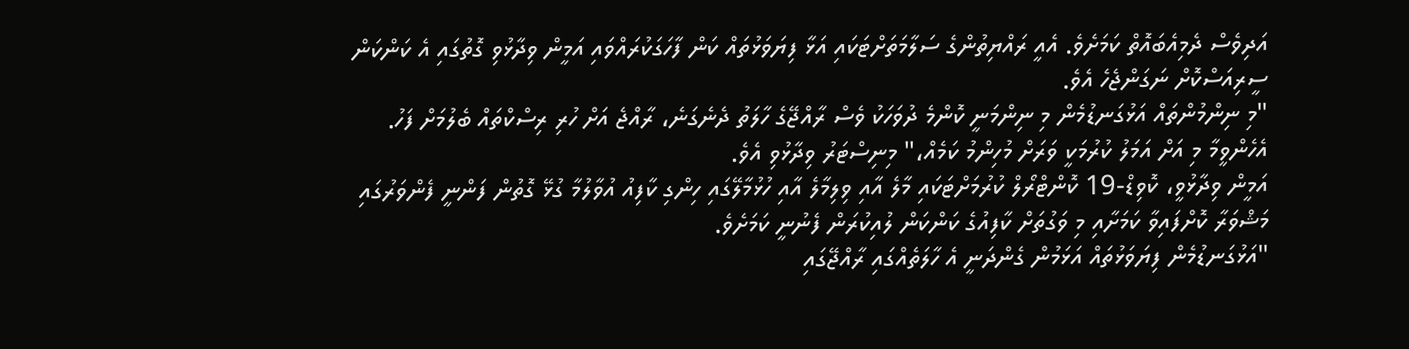އަދިވެސް ދެމިއެބައޮތް ކަމަށެވެ. އެއީ ރައްޔިތުންގެ ސަލާމަތަށްޓަކައި އަޅާ ފިޔަވަޅުތައް ކަން ފާހަގަކުރައްވައި އަމީން ވިދާޅުވި ގޮތުގައި އެ ކަންކަން ސީރިއަސްކޮށް ނަގަންޖެހެ އެވެ.
"މި ނިންމުންތައް އަޅުގަނޑުމެން މި ނިންމަނީ ކޮންމެ ދުވަހަކު ވެސް ރާއްޖޭގެ ހާލަތު ދެނެގަނެ، ރާއްޖެ އަށް ހުރި ރިސްކްތައް ބެލުމަށް ފަހު. އެހެންވީމާ މި އަށް އަމަލު ކުރުމަކީ ވަރަށް މުހިންމު ކަމެއް،" މިނިސްޓަރު ވިދާޅުވި އެވެ.
އަމީން ވިދާޅުވީ، ކޮވިޑް-19 ކޮންޓްރޯލް ކުރުމަށްޓަކައި މާލެ އާއި ވިލިމާލެ އާއި ހުޅުމާލޭގައި ހިންގި ކާފިއު އުވާލުމާ ގުޅޭ ގޮތުން ފަންނީ ފެންވަރުގައި މަޝްވަރާ ކޮށްފައިވާ ކަމަށާއި މި ވަގުތަށް ކާފިއުގެ ކަންކަން ލުއިކުރަން ފެނުނީ ކަމަށެވެ.
"އަޅުގަނޑުމެން ފިޔަވަޅުތައް އަޅަމުން ގެންދަނީ އެ ހާލަތެއްގައި ރާއްޖޭގައި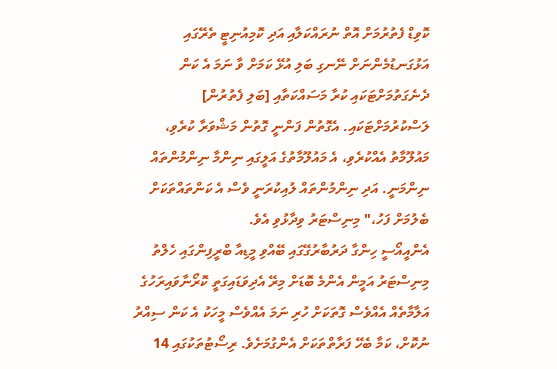ކޮވިޑް ފެތުރުމަށް އޮތް ނުރައްކަލާއި އަދި ކޮމިއުނިޓީ ތެރޭގައި އަޅުގަނޑުމެންނަށް ނޭނގި ބަލި އުޅޭ ކަމަށް ވާ ނަމަ އެ ކަން ދެނެގަތުމަށްޓަކައި ކުރާ މަސައްކަތާއި [ބަލި ފެތުރުން] ލަސްކުރުމަށްޓަކައި. އެގޮތުން ފަންނީ ގޮތުން މަޝްވަރާ ކުރެވި، މައުލޫމާތު އެއްކުރެވި، އެ މައުލޫމާތުގެ އަލީގައި ނިންމާ ނިންމުންތައް ނިންމަނީ. އަދި ނިންމުންތައް ލުއިކުރަނީ ވެސް އެ ކަންތައްތަކަށް ބެލުމަށް ފަހު،" މިނިސްޓަރު ވިދާޅުވި އެވެ.
އެންއީއޯސީ ހިންގާ ދަރުބާރުގޭގައި ބޭއްވި މީޑިއާ ބްރީފިންގައި ހެލްތު މިނިސްޓަރު އަމީން އެންމެ ބޮޑަށް މިރޭ އެދިވަޑައިގަތީ ކޮރޯނާވައިރަހުގެ އަލާމާތެއް އެއްވެސް ގޮތަކަށް ހުރި ނަމަ އެއްވެސް މީހަކު އެ ކަން ސިއްރު ނުކޮށް، ކަމާ ބެހޭ ފަރާތްތަކަށް އެންގުމަށެވެ. ރިސޯޓުތަކުގައި 14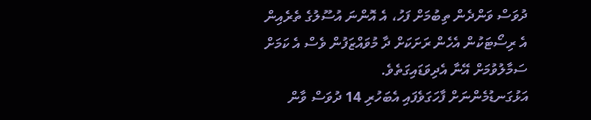ދުވަސް ވަންދެން ތިބުމަށް ފަހު، އެ އޮންނަ އުސޫލުގެ ތެރެއިން އެ ރިސޯޓަކުން އެހެން ރަށަކަށް ދާ މުވައްޒަފުން ވެސް އެ ކަމަށް ސަމާލުވުމަށް އޭނާ އެދިވަޑައިގަތެވެ.
އަޅުގަނޑުމެންނަށް ފާހަގަވެފައި އެބަހުރި 14 ދުވަސް ވާން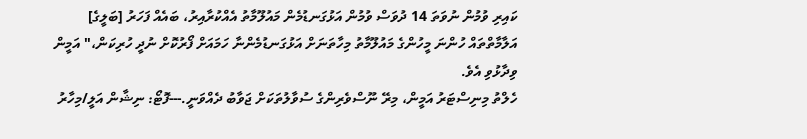ކައިރި ވުމުން ނުވަތަ 14 ދުވަސް ވުމުން އަޅުގަނޑުމެން މައުލޫމާތު އެއްކުރާއިރު، ބައެއް ފަހަރު [ބަލީގެ] އަލާމާތްތައް ހުންނަ މީހުންގެ މައުލޫމާތު މިހާތަނަށް އަޅުގަނޑުމެންނާ ހަމައަށް ފޯރުކޮށް ނުދީ ހުރިކަން،" އަމީން ވިދާޅުވި އެވެ.
ހެލްތު މިނިސްޓަރު އަމީން، މިރޭ ނޫސްވެރިންގެ ސުވާލުތަކަށް ޖަވާބު ދެއްވަނީ.---ފޮޓޯ: ނިޝާން އަލީ/މިހާރު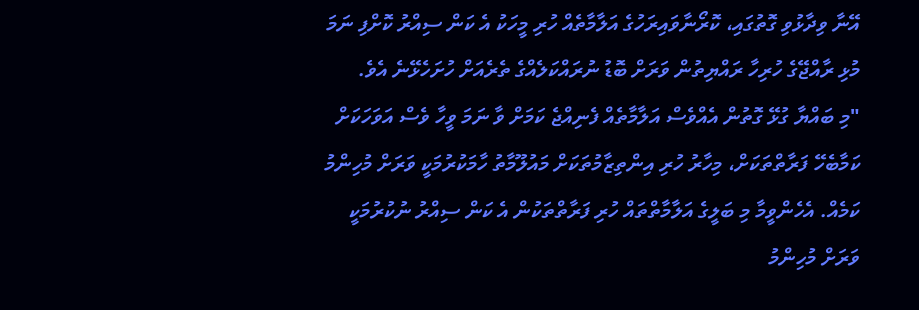އޭނާ ވިދާޅުވި ގޮތުގައި، ކޮރޯނާވައިރަހުގެ އަލާމާތެއް ހުރި މީހަކު އެ ކަން ސިއްރު ކޮށްފި ނަމަ މުޅި ރާއްޖޭގެ ހުރިހާ ރައްޔިތުން ވަރަށް ބޮޑު ނުރައްކަލެއްގެ ތެރެއަށް ހުށަހެޅޭނެ އެވެ.
"މި ބައްޔާ ގުޅޭ ގޮތުން އެއްވެސް އަލާމާތެއް ފެނިއްޖެ ކަމަށް ވާ ނަމަ ވީހާ ވެސް އަވަހަކަށް ކަމާބެހޭ ފަރާތްތަކަށް، މިހާރު ހުރި އިންތިޒާމުތަކަށް މައުލޫމާތު ހާމަކުރުމަކީ ވަރަށް މުހިންމު ކަމެއް. އެހެންވީމާ މި ބަލީގެ އަލާމާތްތައް ހުރި ފަރާތްތަކުން އެ ކަން ސިއްރު ނުކުރުމަކީ ވަރަށް މުހިންމު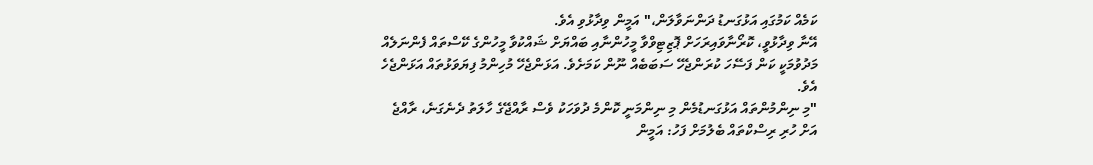ކަމެއް ކަމުގައި އަޅުގަނޑު ދަންނަވާލަން،" އަމީން ވިދާޅުވި އެވެ.
އޭނާ ވިދާޅުވީ، ކޮރޯނާވައިރަހަށް ޕޮޒިޓިވްވާ މީހުންނާއި ބައްޔަށް ޝައްކުވާ މީހުންގެ ކޭސްތައް ފެންނަލެއް މަދުވުމަކީ ކަން ފަސޭހަ ކުރަންޖެހޭ ސަބަބެއް ނޫން ކަމަށެވެ. އަޅަންޖެހޭ މުހިންމު ފިޔަވަޅުތައް އަޅަންޖެހެ އެވެ.
"މި ނިންމުންތައް އަޅުގަނޑުމެން މި ނިންމަނީ ކޮންމެ ދުވަހަކު ވެސް ރާއްޖޭގެ ހާލަތު ދެނެގަނެ، ރާއްޖެ އަށް ހުރި ރިސްކްތައް ބެލުމަށް ފަހު: އަމީން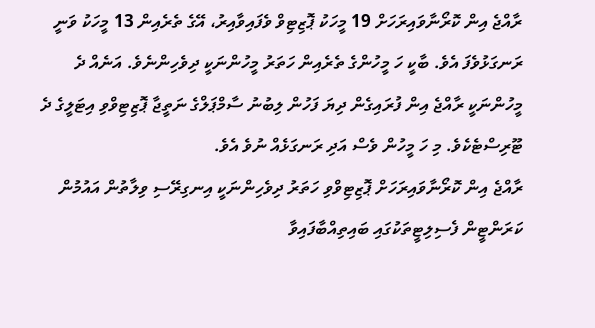ރާއްޖެ އިން ކޮރޯނާވައިރަހަށް 19 މީހަކު ޕޮޒިޓިވް ވެފައިވާއިރު، އޭގެ ތެރެއިން 13 މީހަކު ވަނީ ރަނގަޅުވެފަ އެވެ. ބާކީ ހަ މީހުންގެ ތެރެއިން ހަތަރު މީހުންނަކީ ދިވެހިންނެވެ. އަނެއް ދެ މީހުންނަކީ ރާއްޖެ އިން ފުރައިގެން ދިޔަ ފަހުން ލިބުނު ސާމްޕަލްގެ ނަތީޖާ ޕޮޒިޓިވްވި އިޓަލީގެ ދެ ޓޫރިސްޓެކެވެ. މި ހަ މީހުން ވެސް އަދި ރަނގަޅެއް ނުވެ އެވެ.
ރާއްޖެ އިން ކޮރޯނާވައިރަހަށް ޕޮޒިޓިވްވި ހަތަރު ދިވެހިންނަކީ އިނގިރޭސި ވިލާތުން އައުމުން ކަރަންޓީން ފެސިލިޓީތަކުގައި ބައިތިއްބާފައިވާ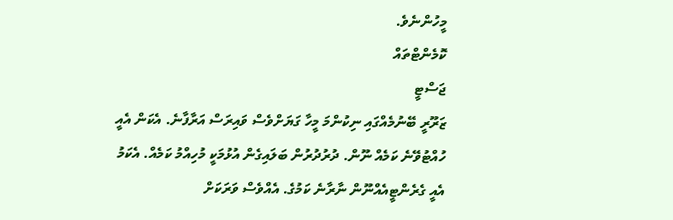މީހުންނެވެ.
ކޮމެންޓްތައް
ޖަސްޓީ
ޒަރޫރީ ބޭނުމެއްގައި ނިކުންމަ މީހާ ގަޔަށްވެސް ވައިރަސް އަރާފާނެ. އެކަން އެއީ ހުއްޓުވޭނެ ކަމެއް ނޫން. ދުރުދުރުން ބަލައިގެން އުޅުމަކީ މުހިއްމު ކަމެއް. އެކަމު އެއީ ގެރެންޓީއެއްނޫން ނާރާނެ ކަމުގެ. އެއްވެސް ވަރަކަށް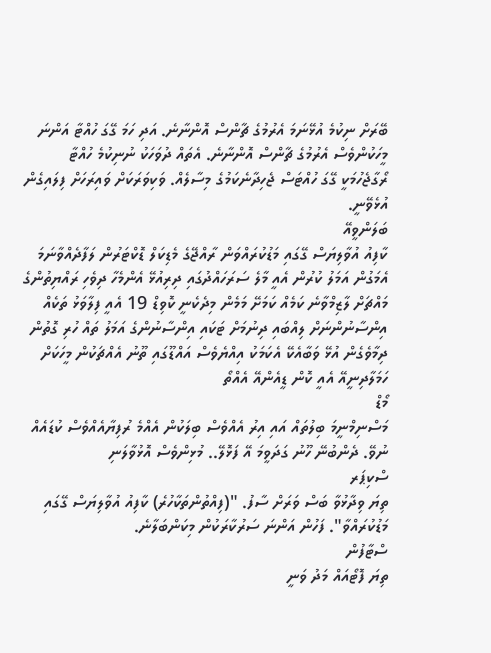ބޭރަށް ނިކުމެ އުޅޭނަމަ އެރުމުގެ ޗާންސް އޮންނާނެ. އަދި ހަމަ ގޭގަ ހުއްޓާ އަންނަ މީހަކުންވެސް އެރުމުގެ ޗާންސް އޮންނާނެ. އެތައް ދުވަހަކު ނުނިކުމެ ހުއްޓާ ރޯގާޖެހުމަކީ ގޭގަ ހުއްޓަސް ޖެހިދާނެކަމުގެ މިސާލެއް. ވަކިވަރަކަށް ވައިރަހަށް ފިލައިގެން އުޅެވޭނީ.
ބަލަންވީއޭ
ކާފިއު އުވާލިޔަސް ގޭގައި މަޑުކުރައްވަން ރާއްޖޭގެ މެޑިކަލް ޑޮކްޓަރުން ލަފާދެއްވާނަމަ އެމަގުން އަމަލު ކުރުން އެއީ މާލެ ސަރަހައްދުގައި ދިރިއުޅޭ އެންމެހާ ދިވެހި ރައްޔިތުންގެ މައްޗަށް ލާޒިމްވާނެ ކަމެއް ކަމަށޭ މަމެން މިދެކެނީ ކޮވިޑް 19 އެއީ ފިލާވަޅު ތަކެއް އިންސާނުންނަށް ލިއްބައި ދިނުމަށް ޓަކައި އިންސާނުންގެ އަމަލު ތައް ހުރި ގޮތުން ދިމާވެގެން އުޅޭ ވަބާއެކޭ އެކަމަކު އިއްޔެވެސް އައްޑޫގައި ތޫނު އެއްޗަކުން މީހަކަށް ހަމަލާދިނީއޭ އެއީ ކޮން ޑީއެންއޭ އެއްތޯ
މޯޑް
މަސްނިމްނީމަ ބިލުތައް އައި އިރު އެއްވެސް ބިލަކުން އެއްމެ ރުފިޔާއެއްވެސް ކުޑައެއް ނުވޭ. ދެންބުނޭ ހޫނު ގަދަވީމަ އޭ ފަޅޮލޭ.. މުޅިންވެސް އޮޅުވާލަނި
ސްކިޕަރ
ތިޔަ ވިދާޅުވާ ބަސް ވަރަށް ސާފު. "(ފިއްތުންތަކާހުރެ) ކާފިއު އުވާލިޔަސް ގޭގައި މަޑުކުރައްވާ". ފަހުން އަންނަ ސަރުކާރަކުން މިކަންބަލާނެ.
ސްޓާފުން
ތިޔަ ފޮޓޯއައް މަދު ވަނީ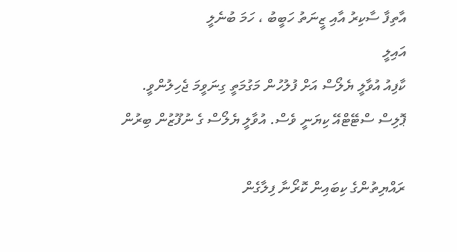އާތިފާ ސާކިރު އާއި ޒީނަތު ހަބީބު ، ހަމަ ބުނެލީ
އައިލީ
ކާފިއު އުވާލީ ޔެލޯސް އަށް ފުލުހުން މަގުމަތީ ގިނަވީމަ ޖެހިލުންވީ. ޕޮލިސް ސްޓޭޓްއޭ ކިޔަނީ ވެސް. އުވާލީ ޔެލޯސް ގެ ނުފޫޒުން ބިރުން

ރައްޔިތުންގެ ކިބައިން ކޮރޯނާ ފިލާގެން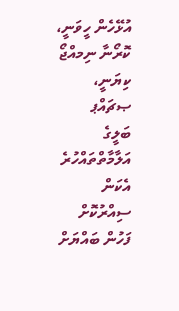އުޅޭހެން ހީވަނީ، ކޮރޯނާ ނިމއްޖޯ ކިޔަނީ،
ޞޗައްޕ
ބަލީގެ އަލާމާތްތައްހުރެ އެކަން ސިއްރުކޮށް ފަހުން ބައްޔަށް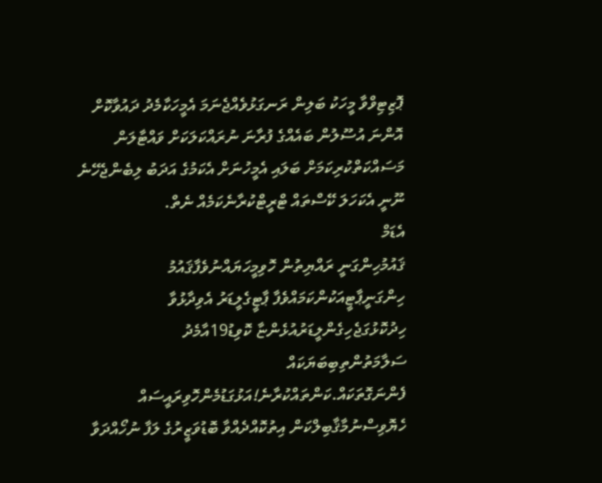ޕޮޒިޓިވްވާ މީހަކު ބަލިން ރަނގަޅުވެއްޖެނަމަ އެމީހަކާމެދު ދައުވާކޮށް އޮންނަ އުސޫލުން ބައެއްގެ ފުރާނަ ނުރައްކަލަކަށް ވައްޓާލަން މަސައްކަތްކުރިކަމަށް ބަލައި އެމީހުނަށް އެކަމުގެ އަދަބު ލިބެންޖެހޭނެ ނޫނީ އެކަހަލަ ކޭސްތައް ޓްރީޓްކުރާނެކަމެއް ނެތް.
އެޑަމް
ޤައުމުހިންގަނީ ރައްޔިތުން ހޮވިމީހަޔައްނުވެފާޤައުމު ހިންގަނީޕާޓީއަކުންކަމައްވެފާ ޕާޓީގެލީޑަރު އެވިދާޅުވާ ހިދުކޮޅުގަޖެހިގެންލީޑަރުއުޅެންޏާ ކޮވިޑު19އާމެދު ސަލާމަތުންތިބިބަޔަކައް ފެންނަގޮތަކައް.ކަންތައްކުރާނެ!އަޅުގަޑުމެންހޮވިރައީސައް ހެޔޮވިސްނުމާޤާބިލްކަން އިތުކޮއްދެއްވާ ބޮޑުވަޒީރުގެ ލަފާ ނުހޯއްދަވާ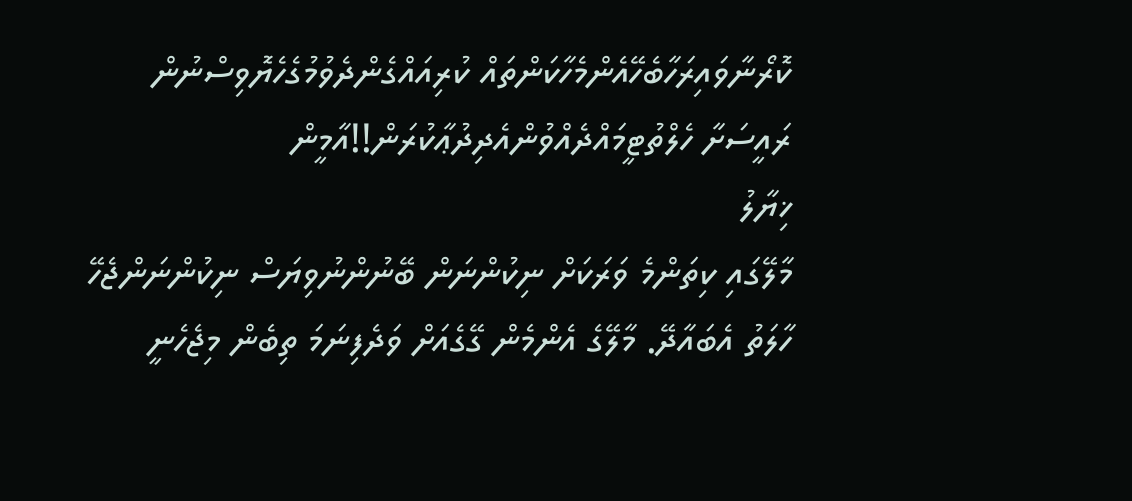ކޮރޯނާވައިރަހާބެހޭއެންމެހާކަންތައް ކުރިއައްގެންދެވުމުގެހެޔޮވިސްނުން ރައީސަށާ ހެލްތުޓީމައްދެއްވުންއެދިދުޢާކުރަން!!އާމީން
ޚިޔާލު
މާލޭގައި ކިތަންމެ ވަރަކަށް ނިކުންނަން ބޭނުންނުވިޔަސް ނިކުންނަންޖެހޭ ހާލަތު އެބައާދޭ. މާލޭގެ އެންމެން ގޭގެއަށް ވަދެފިނަމަ ތިބެން މިޖެހެނީ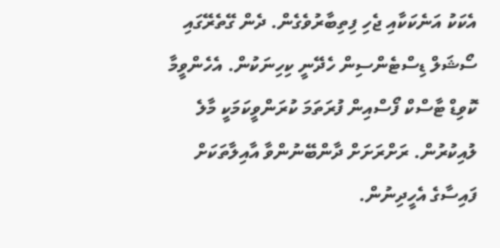އެކަކު އަނެކަކާއި ޖެހި ފިތިބާރުވެގެން. ދެން ގޭތެރޭގައި ސޯޝަލް ޑިސްޓެންސިން ހެދޭނީ ކިހިނަކުން. އެހެންވީމާ ކޮވިޑް ޓާސްކް ފޯސްއިން ފުރަތަމަ ކުރަންވީކަމަކީ މާލެ ލުއިކުރުން. ރަށްރަށަށް ދާންބޭނުންވާ އާއިލާތަކަށް ފައިސާގެ އެހީދިނުން.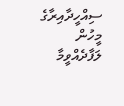ސިއްހީދާއިރާގެ މީހުން ލަފާދެއްވީމާ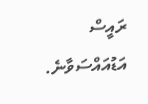ރައީސް އަޑުއައްސަވާނެ.